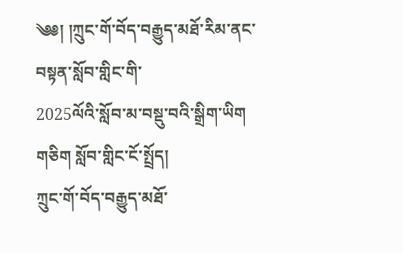༄༅། །ཀྲུང་གོ་བོད་བརྒྱུད་མཐོ་རིམ་ནང་བསྟན་སློབ་གླིང་གི་
2025ལོའི་སློབ་མ་བསྡུ་བའི་སྒྲིག་ཡིག
གཅིག སློབ་གླིང་ངོ་སྤྲོད།
ཀྲུང་གོ་བོད་བརྒྱུད་མཐོ་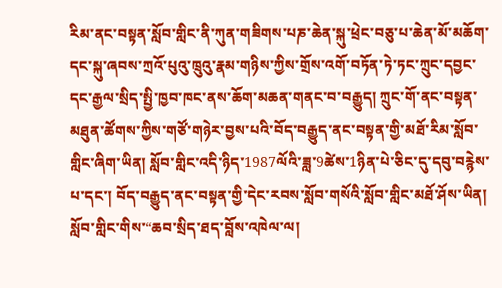རིམ་ནང་བསྟན་སློབ་གླིང་ནི་ཀུན་གཟིགས་པཎ་ཆེན་སྐུ་ཕྲེང་བཅུ་པ་ཆེན་མོ་མཆོག་དང་སྐུ་ཞབས་ཀྲའོ་པུའུ་ཁྲུའུ་རྣམ་གཉིས་ཀྱིས་གྲོས་འགོ་བཏོན་ཏེ་ཏང་ཀྲུང་དབྱང་དང་རྒྱལ་སྲིད་སྤྱི་ཁྱབ་ཁང་ནས་ཆོག་མཆན་གནང་བ་བརྒྱུད། ཀྲུང་གོ་ནང་བསྟན་མཐུན་ཚོགས་ཀྱིས་གཙོ་གཉེར་བྱས་པའི་བོད་བརྒྱུད་ནང་བསྟན་གྱི་མཐོ་རིམ་སློབ་གླིང་ཞིག་ཡིན། སློབ་གླིང་འདི་ཉིད་1987ལོའི་ཟླ་9ཚེས་1ཉིན་པེ་ཅིང་དུ་དབུ་བརྙེས་པ་དང་། བོད་བརྒྱུད་ནང་བསྟན་གྱི་དེང་རབས་སློབ་གསོའི་སློབ་གླིང་མཐོ་ཤོས་ཡིན། སློབ་གླིང་གིས་“ཆབ་སྲིད་ཐད་བློས་འཁེལ་ལ།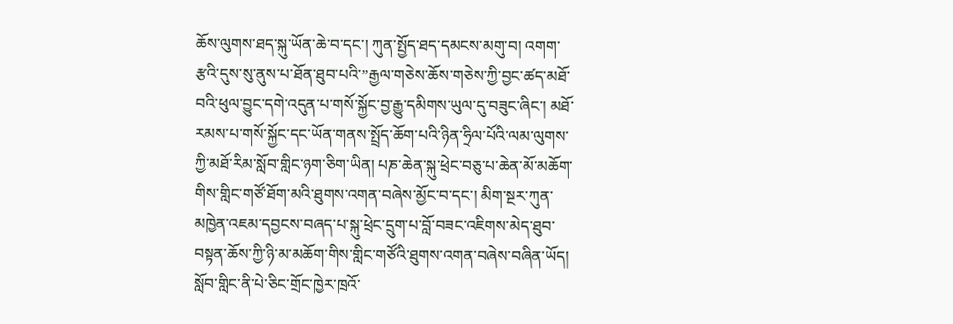ཆོས་ལུགས་ཐད་སྐུ་ཡོན་ཆེ་བ་དང་། ཀུན་སྤྱོད་ཐད་དམངས་མགུ་བ། འགག་རྩའི་དུས་སུ་ནུས་པ་ཐོན་ཐུབ་པའི་”རྒྱལ་གཅེས་ཆོས་གཅེས་ཀྱི་བྱང་ཚད་མཐོ་བའི་ཕུལ་བྱུང་དགེ་འདུན་པ་གསོ་སྐྱོང་བྱ་རྒྱུ་དམིགས་ཡུལ་དུ་བཟུང་ཞིང་། མཐོ་རམས་པ་གསོ་སྐྱོང་དང་ཡོན་གནས་སྤྲོད་ཆོག་པའི་ཉིན་ཧྲིལ་པོའི་ལམ་ལུགས་ཀྱི་མཐོ་རིམ་སློབ་གླིང་ཉག་ཅིག་ཡིན། པཎ་ཆེན་སྐུ་ཕྲེང་བཅུ་པ་ཆེན་མོ་མཆོག་གིས་གླིང་གཙོ་ཐོག་མའི་ཐུགས་འགན་བཞེས་མྱོང་བ་དང་། མིག་སྔར་ཀུན་མཁྱེན་འཇམ་དབྱངས་བཞད་པ་སྐུ་ཕྲེང་དྲུག་པ་བློ་བཟང་འཇིགས་མེད་ཐུབ་བསྟན་ཆོས་ཀྱི་ཉི་མ་མཆོག་གིས་གླིང་གཙོའི་ཐུགས་འགན་བཞེས་བཞིན་ཡོད། སློབ་གླིང་ནི་པེ་ཅིང་གྲོང་ཁྱེར་ཁྲའོ་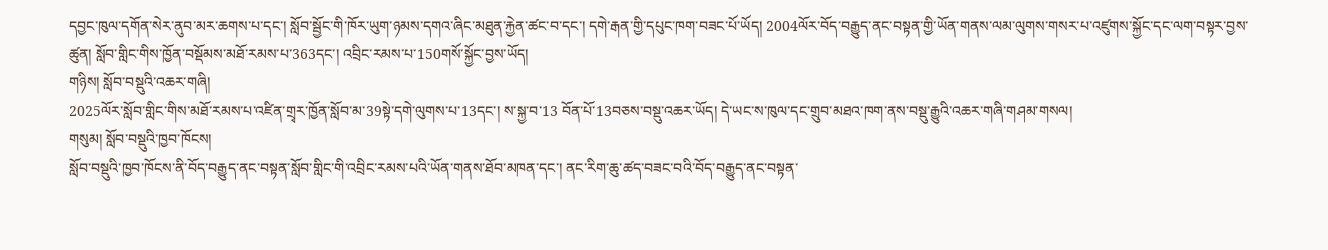དབྱང་ཁུལ་དགོན་སེར་ནུབ་མར་ཆགས་པ་དང་། སློབ་སྦྱོང་གི་ཁོར་ཡུག་ཉམས་དགའ་ཞིང་མཐུན་རྐྱེན་ཚང་བ་དང་། དགེ་རྒན་གྱི་དཔུང་ཁག་བཟང་པོ་ཡོད། 2004ལོར་བོད་བརྒྱུད་ནང་བསྟན་གྱི་ཡོན་གནས་ལམ་ལུགས་གསར་པ་འཛུགས་སྐྱོང་དང་ལག་བསྟར་བྱས་ཚུན། སློབ་གླིང་གིས་ཁྱོན་བསྡོམས་མཐོ་རམས་པ་363དང་། འབྲིང་རམས་པ་150གསོ་སྐྱོང་བྱས་ཡོད།
གཉིས། སློབ་བསྡུའི་འཆར་གཞི།
2025ལོར་སློབ་གླིང་གིས་མཐོ་རམས་པ་འཛིན་གྲྭར་ཁྱོན་སློབ་མ་39སྟེ་དགེ་ལུགས་པ་13དང་། ས་སྐྱ་བ་13 བོན་པོ་13བཅས་བསྡུ་འཆར་ཡོད། དེ་ཡང་ས་ཁུལ་དང་གྲུབ་མཐའ་ཁག་ནས་བསྡུ་རྒྱུའི་འཆར་གཞི་གཤམ་གསལ།
གསུམ། སློབ་བསྡུའི་ཁྱབ་ཁོངས།
སློབ་བསྡུའི་ཁྱབ་ཁོངས་ནི་བོད་བརྒྱུད་ནང་བསྟན་སློབ་གླིང་གི་འབྲིང་རམས་པའི་ཡོན་གནས་ཐོབ་མཁན་དང་། ནང་རིག་ཆུ་ཚད་བཟང་བའི་བོད་བརྒྱུད་ནང་བསྟན་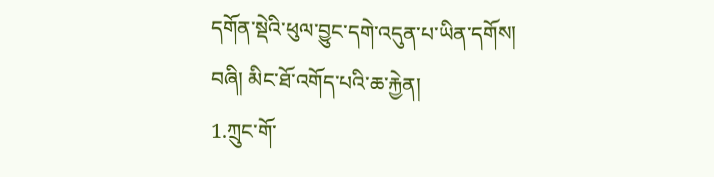དགོན་སྡེའི་ཕུལ་བྱུང་དགེ་འདུན་པ་ཡིན་དགོས།
བཞི། མིང་ཐོ་འགོད་པའི་ཆ་རྐྱེན།
1.ཀྲུང་གོ་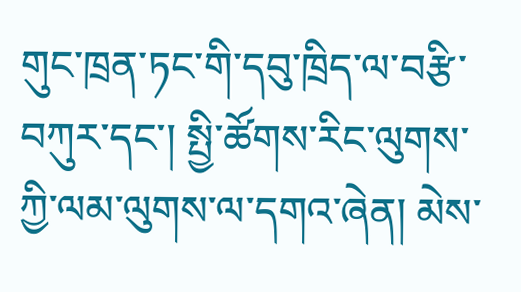གུང་ཁྲན་ཏང་གི་དབུ་ཁྲིད་ལ་བརྩི་བཀུར་དང་། སྤྱི་ཚོགས་རིང་ལུགས་ཀྱི་ལམ་ལུགས་ལ་དགའ་ཞེན། མེས་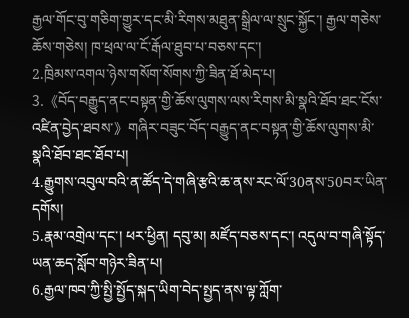རྒྱལ་གོང་བུ་གཅིག་གྱུར་དང་མི་རིགས་མཐུན་སྒྲིལ་ལ་སྲུང་སྐྱོང་། རྒྱལ་གཅེས་ཆོས་གཅེས། ཁ་ཕྲལ་ལ་ངོ་རྒོལ་ཐུབ་པ་བཅས་དང་།
2.ཁྲིམས་འགལ་ཉེས་གསོག་སོགས་ཀྱི་ཟིན་ཐོ་མེད་པ།
3.《བོད་བརྒྱུད་ནང་བསྟན་གྱི་ཆོས་ལུགས་ལས་རིགས་མི་སྣའི་ཐོབ་ཐང་ངོས་འཛིན་བྱེད་ཐབས་》གཞིར་བཟུང་བོད་བརྒྱུད་ནང་བསྟན་གྱི་ཆོས་ལུགས་མི་སྣའི་ཐོབ་ཐང་ཐོབ་པ།
4.རྒྱུགས་འབུལ་བའི་ན་ཚོད་དེ་གཞི་རྩའི་ཆ་ནས་རང་ལོ་30ནས་50བར་ཡིན་དགོས།
5.རྣམ་འགྲེལ་དང་། ཕར་ཕྱིན། དབུ་མ། མཛོད་བཅས་དང་། འདུལ་བ་གཞི་སྟོད་ཡན་ཆད་སློབ་གཉེར་ཟིན་པ།
6.རྒྱལ་ཁབ་ཀྱི་སྤྱི་སྤྱོད་སྐད་ཡིག་བེད་སྤྱད་ནས་ལྟ་ཀློག་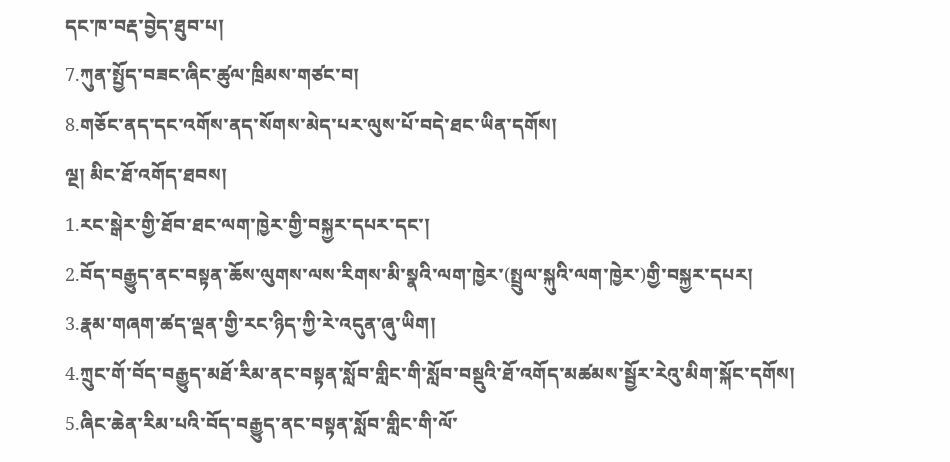དང་ཁ་བརྡ་བྱེད་ཐུབ་པ།
7.ཀུན་སྤྱོད་བཟང་ཞིང་ཚུལ་ཁྲིམས་གཙང་བ།
8.གཅོང་ནད་དང་འགོས་ནད་སོགས་མེད་པར་ལུས་པོ་བདེ་ཐང་ཡིན་དགོས།
ལྔ། མིང་ཐོ་འགོད་ཐབས།
1.རང་སྒེར་གྱི་ཐོབ་ཐང་ལག་ཁྱེར་གྱི་བསྐྱར་དཔར་དང་།
2.བོད་བརྒྱུད་ནང་བསྟན་ཆོས་ལུགས་ལས་རིགས་མི་སྣའི་ལག་ཁྱེར་(སྤྲུལ་སྐུའི་ལག་ཁྱེར་)གྱི་བསྐྱར་དཔར།
3.རྣམ་གཞག་ཚད་ལྡན་གྱི་རང་ཉིད་ཀྱི་རེ་འདུན་ཞུ་ཡིག།
4.ཀྲུང་གོ་བོད་བརྒྱུད་མཐོ་རིམ་ནང་བསྟན་སློབ་གླིང་གི་སློབ་བསྡུའི་ཐོ་འགོད་མཚམས་སྦྱོར་རེའུ་མིག་སྐོང་དགོས།
5.ཞིང་ཆེན་རིམ་པའི་བོད་བརྒྱུད་ནང་བསྟན་སློབ་གླིང་གི་ལོ་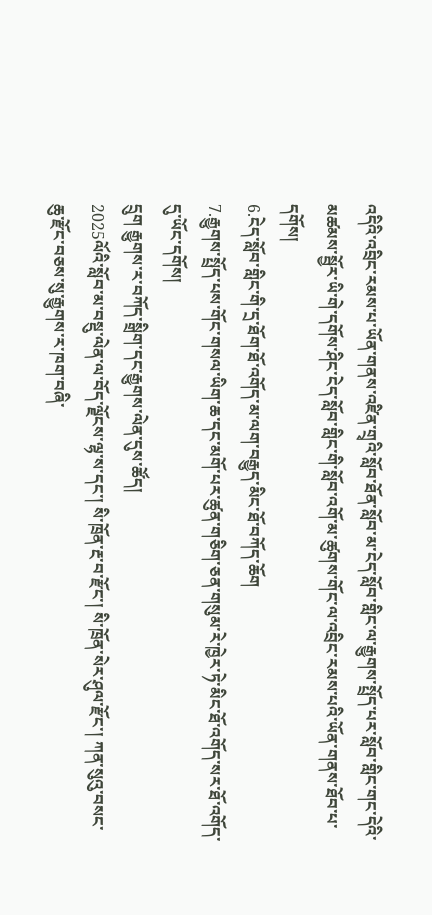འདིའི་འབྲིང་རམས་པ་ཡོན་གནས་འཛིན་གྲྭའི་སློབ་ཐོན་སློབ་མ་ངེད་སློབ་གླིང་ལ་རྒྱུགས་སྤྲོད་པར་སློབ་གླིང་གང་དེའི་མཚམས་སྦྱོར་ཡི་གེ་དགོས་ཤིང་ངེད་སློབ་གླིང་གི་སློབ་འགོ་མ་ཚུགས་གོང་ལ་འབྲིང་རམས་པའི་ཡོན་གནས་ཐོབ་པ་དགོས།
6.ངེད་སློབ་གླིང་གི་དྲ་ཐོག་ཐོ་འགོད་མ་ལག་བརྒྱུད་མིང་ཐོ་བཀོད་ཆོག
7.རྒྱུགས་སྤྲོད་པས་གོང་གསལ་ཡིག་ཆ་དང་མགོ་པར་ཚུན་གཅིག་ཅན་གསུམ་རེ་ཁྱེར་ཏེ་མིང་ཐོ་འགོད་སར་ཐོ་འགོད་དུ་ཡོང་དགོས།
དྲུག རྒྱུགས་ར་བཀོད་སྒྲིག་དང་རྒྱུགས་ལེན་དུས་ཚོད།
2025ལོའི་སློབ་མ་བསྡུ་ལེན་ལ་བོད་ལྗོངས་ལྷ་ས་དང་། སི་ཁྲོན་རྔ་བ་རྫོང་། སི་ཁྲོན་སེར་ཤུལ་རྫོང་། ཀན་སུའུ་བསང་ཆུ་རྫོང་བཅས་སུ་རྒྱུགས་ར་ཁག་བཞི་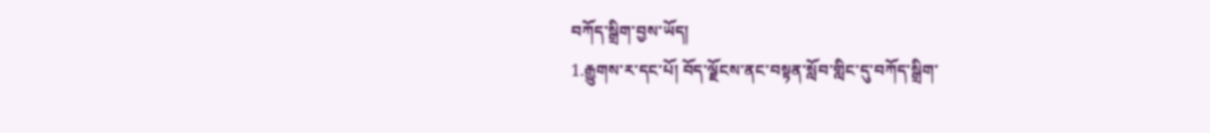བཀོད་སྒྲིག་བྱས་ཡོད།
1.རྒྱུགས་ར་དང་པོ། བོད་ལྗོངས་ནང་བསྟན་སློབ་གླིང་དུ་བཀོད་སྒྲིག་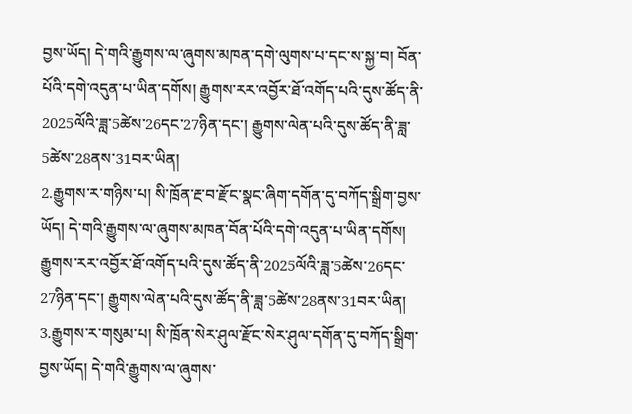བྱས་ཡོད། དེ་གའི་རྒྱུགས་ལ་ཞུགས་མཁན་དགེ་ལུགས་པ་དང་ས་སྐྱ་བ། བོན་པོའི་དགེ་འདུན་པ་ཡིན་དགོས། རྒྱུགས་རར་འབྱོར་ཐོ་འགོད་པའི་དུས་ཚོད་ནི་2025ལོའི་ཟླ་5ཚེས་26དང་27ཉིན་དང་། རྒྱུགས་ལེན་པའི་དུས་ཚོད་ནི་ཟླ་5ཚེས་28ནས་31བར་ཡིན།
2.རྒྱུགས་ར་གཉིས་པ། སི་ཁྲོན་རྔ་བ་རྫོང་སྣང་ཞིག་དགོན་དུ་བཀོད་སྒྲིག་བྱས་ཡོད། དེ་གའི་རྒྱུགས་ལ་ཞུགས་མཁན་བོན་པོའི་དགེ་འདུན་པ་ཡིན་དགོས། རྒྱུགས་རར་འབྱོར་ཐོ་འགོད་པའི་དུས་ཚོད་ནི་2025ལོའི་ཟླ་5ཚེས་26དང་27ཉིན་དང་། རྒྱུགས་ལེན་པའི་དུས་ཚོད་ནི་ཟླ་5ཚེས་28ནས་31བར་ཡིན།
3.རྒྱུགས་ར་གསུམ་པ། སི་ཁྲོན་སེར་ཤུལ་རྫོང་སེར་ཤུལ་དགོན་དུ་བཀོད་སྒྲིག་བྱས་ཡོད། དེ་གའི་རྒྱུགས་ལ་ཞུགས་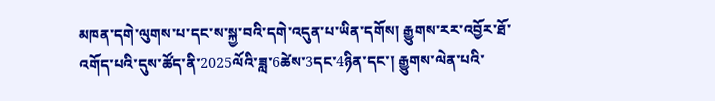མཁན་དགེ་ལུགས་པ་དང་ས་སྐྱ་བའི་དགེ་འདུན་པ་ཡིན་དགོས། རྒྱུགས་རར་འབྱོར་ཐོ་འགོད་པའི་དུས་ཚོད་ནི་2025ལོའི་ཟླ་6ཚེས་3དང་4ཉིན་དང་། རྒྱུགས་ལེན་པའི་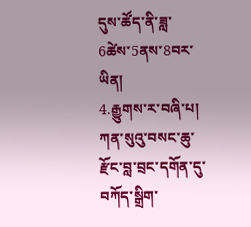དུས་ཚོད་ནི་ཟླ་6ཚེས་5ནས་8བར་ཡིན།
4.རྒྱུགས་ར་བཞི་པ། ཀན་སུའུ་བསང་ཆུ་རྫོང་བླ་བྲང་དགོན་དུ་བཀོད་སྒྲིག་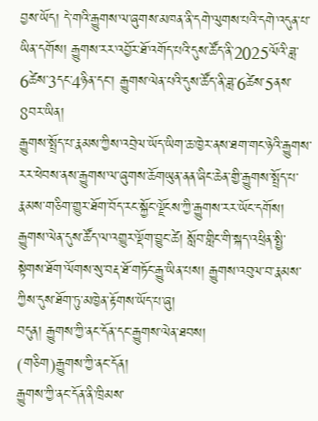བྱས་ཡོད། དེ་གའི་རྒྱུགས་ལ་ཞུགས་མཁན་ནི་དགེ་ལུགས་པའི་དགེ་འདུན་པ་ཡིན་དགོས། རྒྱུགས་རར་འབྱོར་ཐོ་འགོད་པའི་དུས་ཚོད་ནི་2025ལོའི་ཟླ་6ཚེས་3དང་4ཉིན་དང་། རྒྱུགས་ལེན་པའི་དུས་ཚོད་ནི་ཟླ་6ཚེས་5ནས་8བར་ཡིན།
རྒྱུགས་སྤྲོད་པ་རྣམས་ཀྱིས་འབྲེལ་ཡོད་ཡིག་ཆ་ཁྱེར་ནས་ཐག་གང་ཉེའི་རྒྱུགས་རར་ཕེབས་ནས་རྒྱུགས་ལ་ཞུགས་ཆོགཡུན་ནན་ཞིང་ཆེན་གྱི་རྒྱུགས་སྤྲོད་པ་རྣམས་གཅིག་གྱུར་ཐོག་བོད་རང་སྐྱོང་ལྗོངས་ཀྱི་རྒྱུགས་རར་ཡོང་དགོས།
རྒྱུགས་ལེན་དུས་ཚོད་ལ་འགྱུར་ལྡོག་བྱུང་ཚེ། སློབ་གླིང་གི་སྐད་འཕྲིན་སྤྱི་སྟེགས་ཐོག་ལོགས་སུ་བརྡ་ཐོ་གཏོང་རྒྱུ་ཡིན་པས། རྒྱུགས་འབུལ་བ་རྣམས་ཀྱིས་དུས་ཐོག་ཏུ་མཁྱེན་རྟོགས་ཡོད་པ་ཞུ།
བདུན། རྒྱུགས་ཀྱི་ནང་དོན་དང་རྒྱུགས་ལེན་ཐབས།
(གཅིག)རྒྱུགས་ཀྱི་ནང་དོན།
རྒྱུགས་ཀྱི་ནང་དོན་ནི་ཁྲིམས་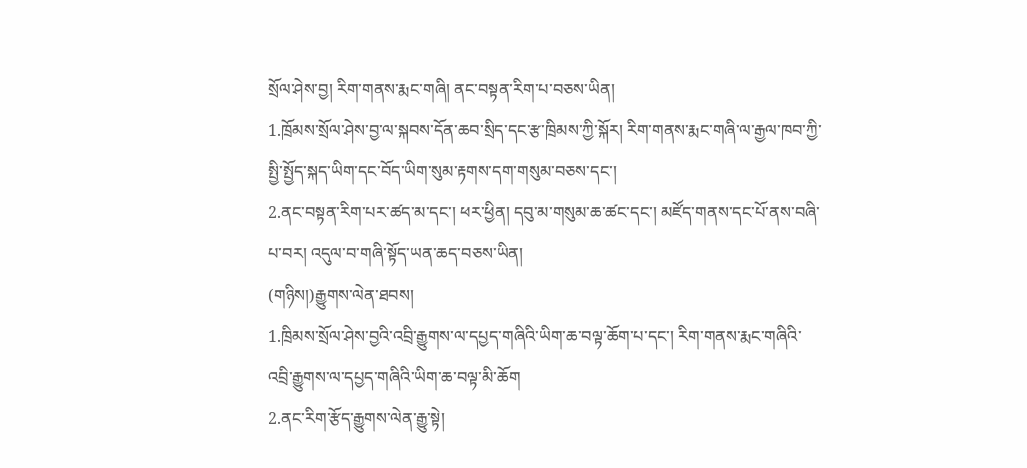སྲོལ་ཤེས་བྱ། རིག་གནས་རྨང་གཞི། ནང་བསྟན་རིག་པ་བཅས་ཡིན།
1.ཁྲོམས་སྲོལ་ཤེས་བྱ་ལ་སྐབས་དོན་ཆབ་སྲིད་དང་རྩ་ཁྲིམས་ཀྱི་སྐོར། རིག་གནས་རྨང་གཞི་ལ་རྒྱལ་ཁབ་ཀྱི་སྤྱི་སྤྱོད་སྐད་ཡིག་དང་བོད་ཡིག་སུམ་རྟགས་དག་གསུམ་བཅས་དང་།
2.ནང་བསྟན་རིག་པར་ཚད་མ་དང་། ཕར་ཕྱིན། དབུ་མ་གསུམ་ཆ་ཚང་དང་། མཛོད་གནས་དང་པོ་ནས་བཞི་པ་བར། འདུལ་བ་གཞི་སྟོད་ཡན་ཆད་བཅས་ཡིན།
(གཉིས།)རྒྱུགས་ལེན་ཐབས།
1.ཁྲིམས་སྲོལ་ཤེས་བྱའི་འབྲི་རྒྱུགས་ལ་དཔྱད་གཞིའི་ཡིག་ཆ་བལྟ་ཆོག་པ་དང་། རིག་གནས་རྨང་གཞིའི་འབྲི་རྒྱུགས་ལ་དཔྱད་གཞིའི་ཡིག་ཆ་བལྟ་མི་ཆོག
2.ནང་རིག་རྩོད་རྒྱུགས་ལེན་རྒྱུ་སྟེ།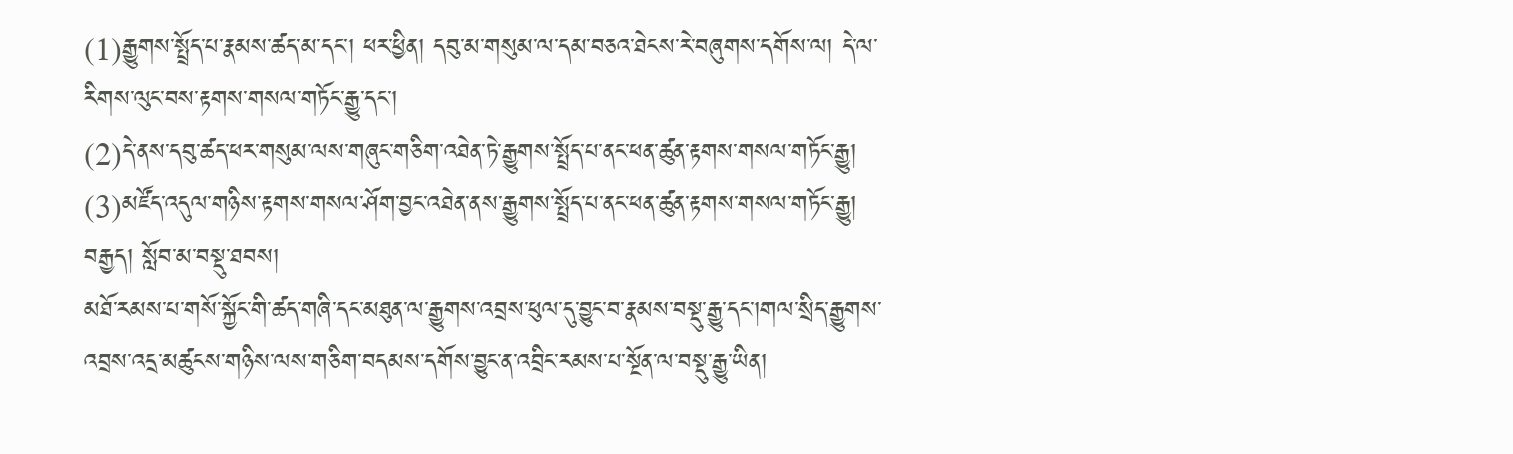(1)རྒྱུགས་སྤྲོད་པ་རྣམས་ཚད་མ་དང་། ཕར་ཕྱིན། དབུ་མ་གསུམ་ལ་དམ་བཅའ་ཐེངས་རེ་བཞུགས་དགོས་ལ། དེ་ལ་རིགས་ལུང་བས་རྟགས་གསལ་གཏོང་རྒྱུ་དང་།
(2)དེ་ནས་དབུ་ཚད་ཕར་གསུམ་ལས་གཞུང་གཅིག་འཐེན་ཏེ་རྒྱུགས་སྤྲོད་པ་ནང་ཕན་ཚུན་རྟགས་གསལ་གཏོང་རྒྱུ།
(3)མཛོད་འདུལ་གཉིས་རྟགས་གསལ་ཤོག་བྱང་འཐེན་ནས་རྒྱུགས་སྤྲོད་པ་ནང་ཕན་ཚུན་རྟགས་གསལ་གཏོང་རྒྱུ།
བརྒྱད། སློབ་མ་བསྡུ་ཐབས།
མཐོ་རམས་པ་གསོ་སྐྱོང་གི་ཚད་གཞི་དང་མཐུན་ལ་རྒྱུགས་འབྲས་ཕུལ་དུ་བྱུང་བ་རྣམས་བསྡུ་རྒྱུ་དང་།གལ་སྲིད་རྒྱུགས་འབྲས་འདྲ་མཚུངས་གཉིས་ལས་གཅིག་བདམས་དགོས་བྱུང་ན་འབྲིང་རམས་པ་སྔོན་ལ་བསྡུ་རྒྱུ་ཡིན།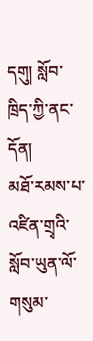དགུ། སློབ་ཁྲིད་ཀྱི་ནང་དོན།
མཐོ་རམས་པ་འཛིན་གྲྭའི་སློབ་ཡུན་ལོ་གསུམ་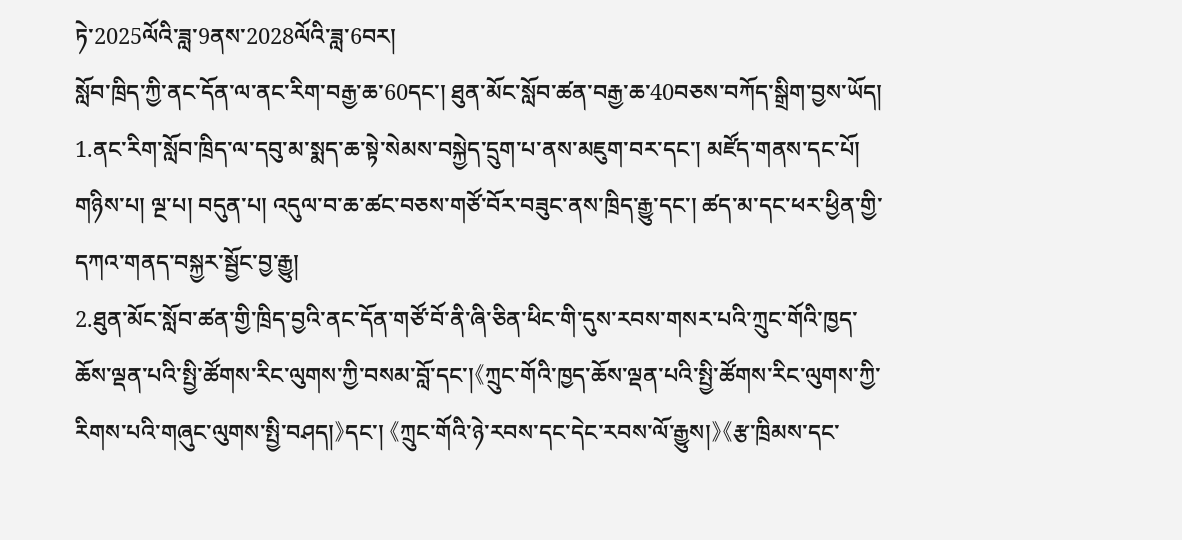ཏེ་2025ལོའི་ཟླ་9ནས་2028ལོའི་ཟླ་6བར།
སློབ་ཁྲིད་ཀྱི་ནང་དོན་ལ་ནང་རིག་བརྒྱ་ཆ་60དང་། ཐུན་མོང་སློབ་ཚན་བརྒྱ་ཆ་40བཅས་བཀོད་སྒྲིག་བྱས་ཡོད།
1.ནང་རིག་སློབ་ཁྲིད་ལ་དབུ་མ་སྨད་ཆ་སྟེ་སེམས་བསྐྱེད་དྲུག་པ་ནས་མཇུག་བར་དང་། མཛོད་གནས་དང་པོ། གཉིས་པ། ལྔ་པ། བདུན་པ། འདུལ་བ་ཆ་ཚང་བཅས་གཙོ་བོར་བཟུང་ནས་ཁྲིད་རྒྱུ་དང་། ཚད་མ་དང་ཕར་ཕྱིན་གྱི་དཀའ་གནད་བསྐྱར་སྦྱོང་བྱ་རྒྱུ།
2.ཐུན་མོང་སློབ་ཚན་གྱི་ཁྲིད་བྱའི་ནང་དོན་གཙོ་བོ་ནི་ཞི་ཅིན་ཕིང་གི་དུས་རབས་གསར་པའི་ཀྲུང་གོའི་ཁྱད་ཆོས་ལྡན་པའི་སྤྱི་ཚོགས་རིང་ལུགས་ཀྱི་བསམ་བློ་དང་།《ཀྲུང་གོའི་ཁྱད་ཆོས་ལྡན་པའི་སྤྱི་ཚོགས་རིང་ལུགས་ཀྱི་རིགས་པའི་གཞུང་ལུགས་སྤྱི་བཤད།》དང་། 《ཀྲུང་གོའི་ཉེ་རབས་དང་དེང་རབས་ལོ་རྒྱུས།》《རྩ་ཁྲིམས་དང་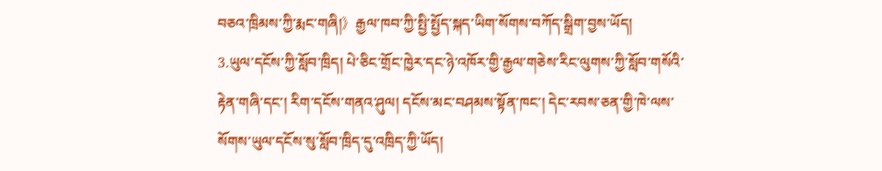བཅའ་ཁྲིམས་ཀྱི་རྨང་གཞི།》རྒྱལ་ཁབ་ཀྱི་སྤྱི་སྤྱོད་སྐད་ཡིག་སོགས་བཀོད་སྒྲིག་བྱས་ཡོད།
3.ཡུལ་དངོས་ཀྱི་སློབ་ཁྲིད། པེ་ཅིང་གྲོང་ཁྱེར་དང་ཉེ་འཁོར་གྱི་རྒྱལ་གཅེས་རིང་ལུགས་ཀྱི་སློབ་གསོའི་རྟེན་གཞི་དང་། རིག་དངོས་གནའ་ཤུལ། དངོས་མང་བཤམས་སྟོན་ཁང་། དེང་རབས་ཅན་གྱི་ཁེ་ལས་སོགས་ཡུལ་དངོས་སུ་སློབ་ཁྲིད་དུ་འཁྲིད་ཀྱི་ཡོད།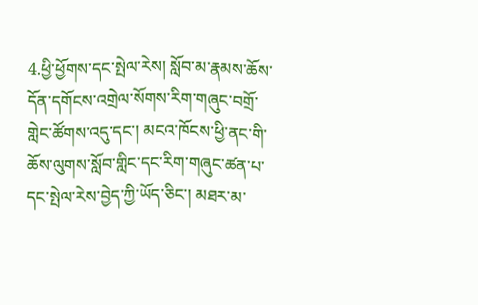4.ཕྱི་ཕྱོགས་དང་སྤེལ་རེས། སློབ་མ་རྣམས་ཆོས་དོན་དགོངས་འགྲེལ་སོགས་རིག་གཞུང་བགྲོ་གླེང་ཚོགས་འདུ་དང་། མངའ་ཁོངས་ཕྱི་ནང་གི་ཆོས་ལུགས་སློབ་གླིང་དང་རིག་གཞུང་ཚན་པ་དང་སྤེལ་རེས་བྱེད་ཀྱི་ཡོད་ཅིང་། མཐར་མ་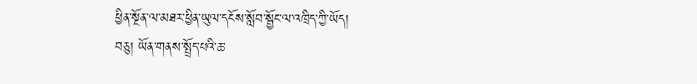ཕྱིན་སྔོན་ལ་མཐར་ཕྱིན་ཡུལ་དངོས་སློབ་སྦྱོང་ལ་འཁྲིད་ཀྱི་ཡོད།
བཅུ། ཡོན་གནས་སྤྲོད་པའི་ཆ་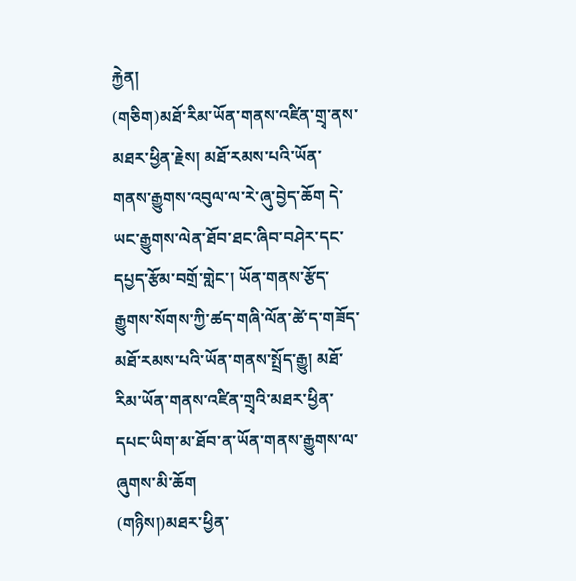རྐྱེན།
(གཅིག)མཐོ་རིམ་ཡོན་གནས་འཛིན་གྲྭ་ནས་མཐར་ཕྱིན་རྗེས། མཐོ་རམས་པའི་ཡོན་གནས་རྒྱུགས་འབུལ་ལ་རེ་ཞུ་བྱེད་ཆོག དེ་ཡང་རྒྱུགས་ལེན་ཐོབ་ཐང་ཞིབ་བཤེར་དང་དཔྱད་རྩོམ་བགྲོ་གླེང་། ཡོན་གནས་རྩོད་རྒྱུགས་སོགས་ཀྱི་ཚད་གཞི་ལོན་ཚེ་ད་གཟོད་མཐོ་རམས་པའི་ཡོན་གནས་སྤྲོད་རྒྱུ། མཐོ་རིམ་ཡོན་གནས་འཛིན་གྲྭའི་མཐར་ཕྱིན་དཔང་ཡིག་མ་ཐོབ་ན་ཡོན་གནས་རྒྱུགས་ལ་ཞུགས་མི་ཆོག
(གཉིས།)མཐར་ཕྱིན་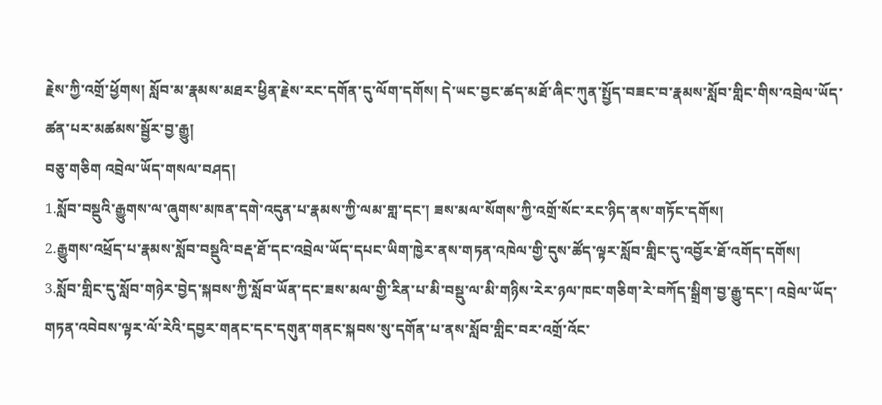རྗེས་ཀྱི་འགྲོ་ཕྱོགས། སློབ་མ་རྣམས་མཐར་ཕྱིན་རྗེས་རང་དགོན་དུ་ལོག་དགོས། དེ་ཡང་བྱང་ཚད་མཐོ་ཞིང་ཀུན་སྤྱོད་བཟང་བ་རྣམས་སློབ་གླིང་གིས་འབྲེལ་ཡོད་ཚན་པར་མཚམས་སྦྱོར་བྱ་རྒྱུ།
བཅུ་གཅིག འབྲེལ་ཡོད་གསལ་བཤད།
1.སློབ་བསྡུའི་རྒྱུགས་ལ་ཞུགས་མཁན་དགེ་འདུན་པ་རྣམས་ཀྱི་ལམ་གླ་དང་། ཟས་མལ་སོགས་ཀྱི་འགྲོ་སོང་རང་ཉིད་ནས་གཏོང་དགོས།
2.རྒྱུགས་འཕྲོད་པ་རྣམས་སློབ་བསྡུའི་བརྡ་ཐོ་དང་འབྲེལ་ཡོད་དཔང་ཡིག་ཁྱེར་ནས་གཏན་འཁེལ་གྱི་དུས་ཚོད་ལྟར་སློབ་གླིང་དུ་འབྱོར་ཐོ་འགོད་དགོས།
3.སློབ་གླིང་དུ་སློབ་གཉེར་བྱེད་སྐབས་ཀྱི་སློབ་ཡོན་དང་ཟས་མལ་གྱི་རིན་པ་མི་བསྡུ་ལ་མི་གཉིས་རེར་ཉལ་ཁང་གཅིག་རེ་བཀོད་སྒྲིག་བྱ་རྒྱུ་དང་། འབྲེལ་ཡོད་གཏན་འབེབས་ལྟར་ལོ་རེའི་དབྱར་གནང་དང་དགུན་གནང་སྐབས་སུ་དགོན་པ་ནས་སློབ་གླིང་བར་འགྲོ་འོང་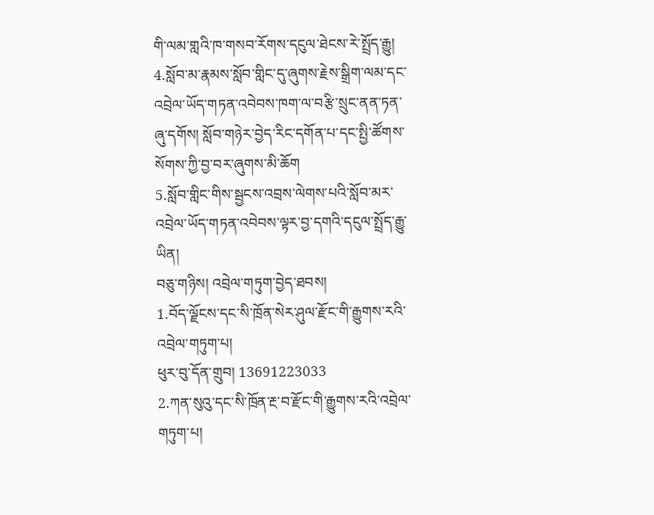གི་ལམ་གླའི་ཁ་གསབ་རོགས་དངུལ་ཐེངས་རེ་སྤྲོད་རྒྱུ།
4.སློབ་མ་རྣམས་སློབ་གླིང་དུ་ཞུགས་རྗེས་སྒྲིག་ལམ་དང་འབྲེལ་ཡོད་གཏན་འབེབས་ཁག་ལ་བརྩི་སྲུང་ནན་ཏན་ཞུ་དགོས། སློབ་གཉེར་བྱེད་རིང་དགོན་པ་དང་སྤྱི་ཚོགས་སོགས་ཀྱི་བྱ་བར་ཞུགས་མི་ཆོག
5.སློབ་གླིང་གིས་སྦྱངས་འབྲས་ལེགས་པའི་སློབ་མར་འབྲེལ་ཡོད་གཏན་འབེབས་ལྟར་བྱ་དགའི་དངུལ་སྤྲོད་རྒྱུ་ཡིན།
བཅུ་གཉིས། འབྲེལ་གཏུག་བྱེད་ཐབས།
1.བོད་ལྗོངས་དང་སི་ཁྲོན་སེར་ཤུལ་རྫོང་གི་རྒྱུགས་རའི་འབྲེལ་གཏུག་པ།
ཕུར་བུ་དོན་གྲུབ། 13691223033
2.ཀན་སུའུ་དང་སི་ཁྲོན་རྔ་བ་རྫོང་གི་རྒྱུགས་རའི་འབྲེལ་གཏུག་པ།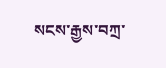སངས་རྒྱས་བཀྲ་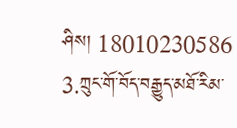ཤིས། 18010230586
3.ཀྲུང་གོ་བོད་བརྒྱུད་མཐོ་རིམ་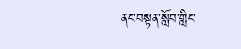ནང་བསྟན་སློབ་གླིང་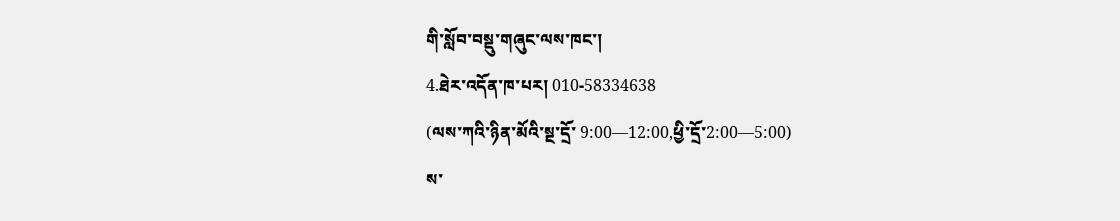གི་སློབ་བསྡུ་གཞུང་ལས་ཁང་།
4.ཐེར་འདོན་ཁ་པར། 010-58334638
(ལས་ཀའི་ཉིན་མོའི་སྔ་དྲོ་ 9:00—12:00,ཕྱི་དྲོ་2:00—5:00)
ས་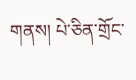གནས། པེ་ཅིན་གྲོང་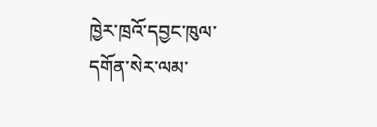ཁྱེར་ཁྲའོ་དབྱང་ཁུལ་དགོན་སེར་ལམ་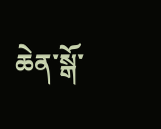ཆེན་སྒོ་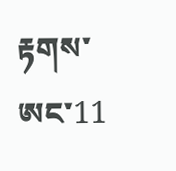རྟགས་ཨང་11